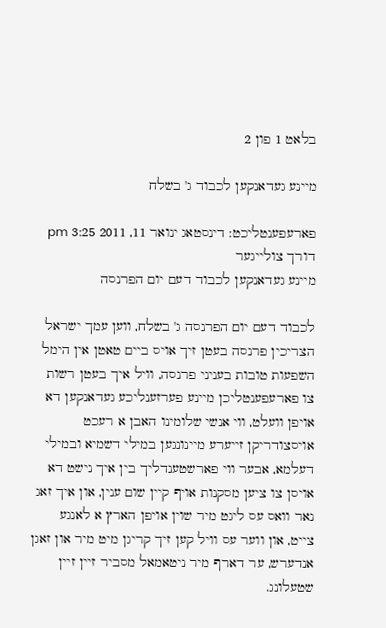בלאט 1 פון 2

מיינע געדאנקען לכבוד ג' בשלח

פארעפענטליכט: דינסטאג ינואר 11, 2011 3:25 pm
דורך צולייגער
מיינע געדאנקען לכבוד דעם יום הפרנסה

לכבוד דעם יום הפרנסה ג' בשלח, ווען עמך ישראל הצריכין פרנסה בעטן זיך אויס ביים טאטן אין הימל השפעות טובות בעניני פרנסה, וויל איך בעטן רשות צו פארעפענטליכן מיינע פערזענליכע געדאנקען דא אויפן וועלט, ווי אנשי שלומינו האבן א רעכט אויסצודריקן זייערע מיינונגען במילי דשמיא ובמילי דעלמא, אבער ווי פארשטענדליך בין איך נישט דא אויסן צו ציען מסקנות אויף קיין שום ענין, און איך זאג נאר וואס עס ליגט מיר שוין אויפן הארץ א לאנגע צייט, און ווער עס וויל קען זיך קריגן מיט מיר און זאגן אנדערש, ער דארף מיר ניטאמאל מסביר זיין זיין שטעלונג.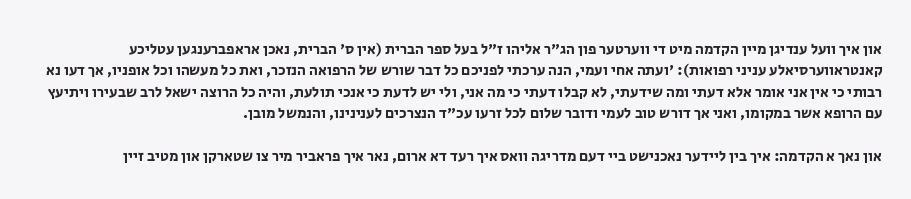און איך וועל ענדיגן מיין הקדמה מיט די ווערטער פון הג"ר אליהו ז"ל בעל ספר הברית (אין ס' הברית, נאכן אראפברענגען עטליכע קאנטראווערסיאלע עניני רפואות): 'ועתה אחי ועמי, הנה ערכתי לפניכם כל דבר שורש של הרפואה הנזכר, ואת כל מעשהו וכל אופניו, אך דעו נא רבותי כי אין אני אומר אלא דעתי ומה שידעתי, לא קבלו דעתי כי מה אני, ולי יש לדעת כי אנכי תולעת, והיה כל הרוצה ישאל לרב שבעירו ויתיעץ עם הרופא אשר במקומו, ואני אך דורש טוב לעמי ודובר שלום לכל זרעו עכ"ד הנצרכים לענינינו, והנמשל מובן.

און נאך א הקדמה: איך בין ליידער נאכנישט ביי דעם מדריגה וואס איך רעד דא ארום, נאר איך פראביר מיר צו שטארקן און מטיב זיין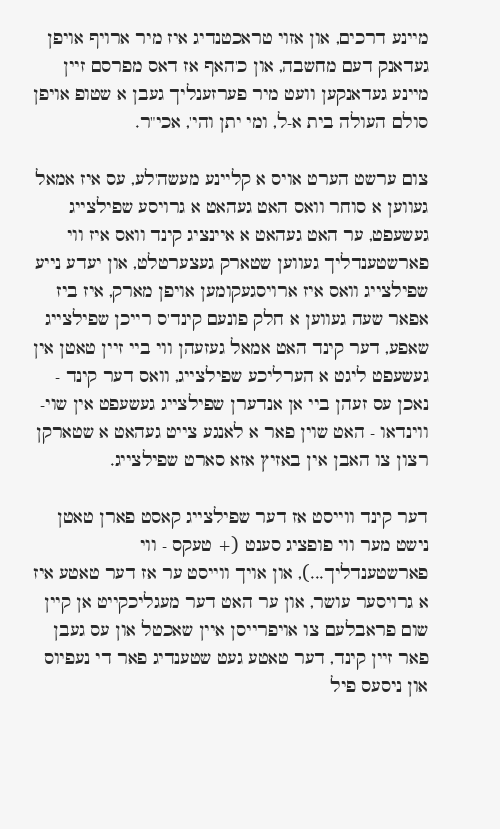מיינע דרכים, און אזוי טראכטנדיג איז מיר ארויף אויפן געדאנק דעם מחשבה, און כ'האף אז דאס מפרסם זיין מיינע געדאנקען וועט מיר פערזענליך געבן א שטופ אויפן סולם העולה בית א-ל, ומי יתן והי', אכי"ר.

צום ערשט הערט אויס א קליינע מעשה'לע, עס איז אמאל געווען א סוחר וואס האט געהאט א גרויסע שפילצייג געשעפט, ער האט געהאט א איינציג קינד וואס איז ווי פארשטענדליך געווען שטארק געצערטלט, און יעדע נייע שפילצייג וואס איז ארויסגעקומען אויפן מארק, איז ביז אפאר שעה געווען א חלק פונעם קינד'ס רייכן שפילצייג שאפע, דער קינד האט אמאל געזעהן ווי ביי זיין טאטן אין געשעפט ליגט א הערליכע שפילצייג, וואס דער קינד - נאכן עס זעהן ביי אן אנדערן שפילצייג געשעפט אין שוי-ווינדאו - האט שוין פאר א לאנגע צייט געהאט א שטארקן רצון צו האבן אין באזיץ אזא סארט שפילצייג.

דער קינד ווייסט אז דער שפילצייג קאסט פארן טאטן נישט מער ווי פופציג סענט (+ טעקס - ווי פארשטענדליך...), און אויך ווייסט ער אז דער טאטע איז א גרויסער עושר, און ער האט דער מעגליכקייט אן קיין שום פראבלעם צו אויפרייסן איין שאכטל און עס געבן פאר זיין קינד, דער טאטע געט שטענדיג פאר די נעפיוס און ניסעס פיל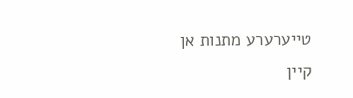טייערערע מתנות אן קיין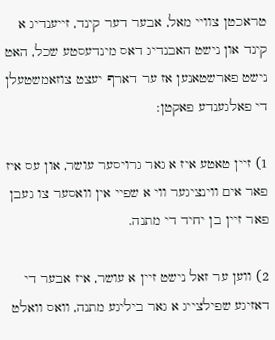טראכטן צוויי מאל, אבער דער קינד, זייענדיג א קינד און נישט האבנדיג דאס מינדעסטע שכל, האט נישט פארשטאנען אז ער דארף יעצט צוזאמשטעלן די פאלגענדע פאקטן:

1) זיין טאטע איז א גאר גרויסער עושר, און עס איז פאר אים ווינציגער ווי א שפיי אין וואסער צו געבן פאר זיין בן יחיד די מתנה.

2) ווען ער זאל נישט זיין א עושר, איז אבער די דאזיגע שפילצייג א גאר ביליגע מתנה, וואס וואלט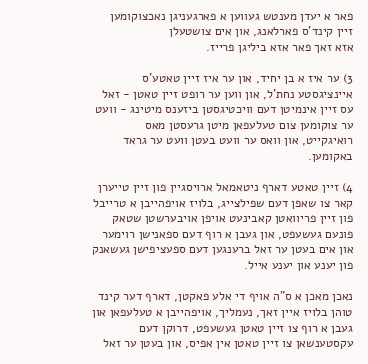פאר א יעדן מענטש געווען א פארגעניגן נאכצוקומען זיין קינד'ס פארלאנג, און אים צושטעלן
אזא זאך פאר אזא ביליגן פרייז.

3) ער איז א בן יחיד, און ער איז זיין טאטע'ס איינציגסטע נחת'ל, און ווען ער רופט זיין טאטן - זאל עס זיין אינמיטן דעם וויכטיגסטן ביזענס מיטינג - וועט ער צוקומען צום טעלעפאן מיטן גרעסטן מאס רואיגקייט, און וואס ער וועט בעטן וועט ער גראד באקומען.

4) זיין טאטע דארף ניטאמאל ארויסגיין פון זיין טייערן קאר צו שאפן דעם שפילצייג, בלויז אויפהייבן א טרייבל פון זיין פריוואטן קאבינעט אויפן אויבערשטן שטאק פונעם געשעפט, און געבן א רוף דעם ספאנישן רוימער און אים בעטן ער זאל ברענגען דעם ספעציפישן געשאנק פון יענע און יענע אייל.

נאכן מאכן א ס"ה אויף די אלע פאקטן, דארף דער קינד טוהן בלויז איין זאך, נעמליך, אויפהייבן א טעלעפאן און געבן א רוף צו זיין טאטן געשעפט, דרוקן דעם עקסטענשאן צו זיין טאטן אין אפיס, און בעטן ער זאל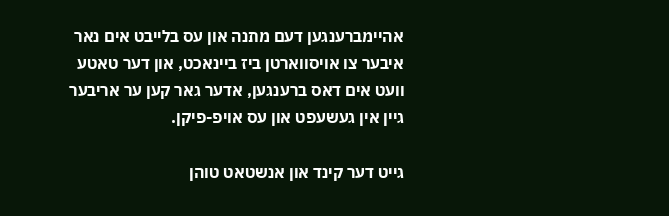אהיימברענגען דעם מתנה און עס בלייבט אים נאר איבער צו אויסווארטן ביז ביינאכט, און דער טאטע וועט אים דאס ברענגען, אדער גאר קען ער אריבער גיין אין געשעפט און עס אויפ-פיקן.

גייט דער קינד און אנשטאט טוהן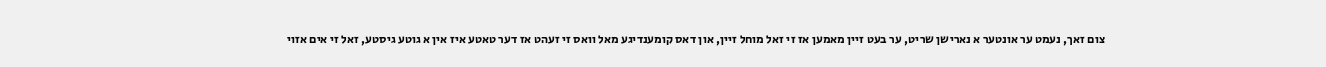צום זאך, נעמט ער אונטער א נארישן שריט, ער בעט זיין מאמען אז זי זאל מוחל זיין, און דאס קומענדיגע מאל וואס זי זעהט אז דער טאטע איז אין א גוטע גיסטע, זאל זי אים אזוי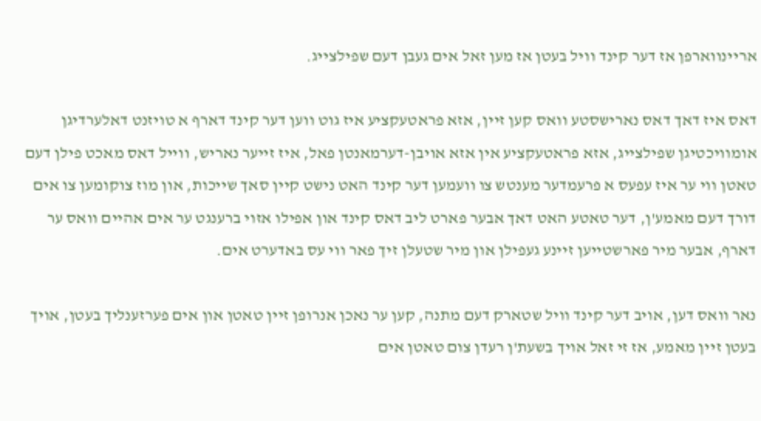אריינווארפן אז דער קינד וויל בעטן אז מען זאל אים געבן דעם שפילצייג.

דאס איז דאך דאס נארישסטע וואס קען זיין, אזא פראטעקציע איז גוט ווען דער קינד דארף א טויזנט דאלערדיגן אומוויכטיגן שפילצייג, אזא פראטעקציע אין אזא אויבן-דערמאנטן פאל, איז זייער נאריש, ווייל דאס מאכט פילן דעם טאטן ווי ער איז עפעס א פרעמדער מענטש צו וועמען דער קינד האט נישט קיין סאך שייכות, און מוז צוקומען צו אים דורך דעם מאמע'ן, דער טאטע האט דאך אבער פארט ליב דאס קינד און אפילו אזוי ברענגט ער אים אהיים וואס ער דארף, אבער מיר פארשטייען זיינע געפילן און מיר שטעלן זיך פאר ווי עס באדערט אים.

נאר וואס דען, אויב דער קינד וויל שטארק דעם מתנה, קען ער נאכן אנרופן זיין טאטן און אים פערזענליך בעטן, אויך בעטן זיין מאמע, אז זי זאל אויך בשעת'ן רעדן צום טאטן אים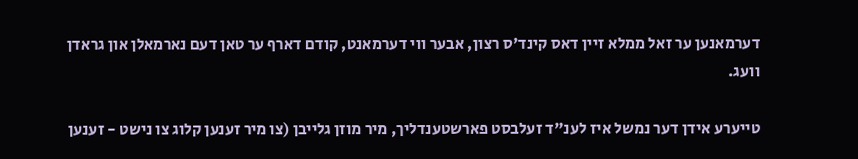דערמאנען ער זאל ממלא זיין דאס קינד'ס רצון, אבער ווי דערמאנט, קודם דארף ער טאן דעם נארמאלן און גראדן וועג.

טייערע אידן דער נמשל איז לענ"ד זעלבסט פארשטענדליך, מיר מוזן גלייבן (צו מיר זענען קלוג צו נישט - זענען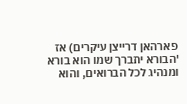פארהאן דרייצן עיקרים) אז 'הבורא יתברך שמו הוא בורא ומנהיג לכל הברואים, והוא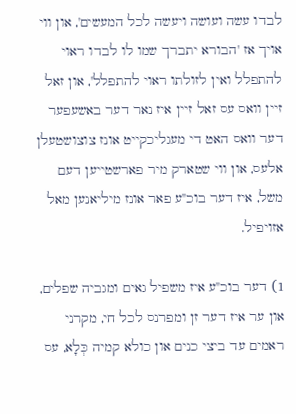לבדו עשה ועושה ויעשה לכל המעשים', און ווי אויך אז 'הבורא יתברך שמו לו לבדו ראוי להתפלל ואין לזולתו ראוי להתפלל', און זאל זיין וואס עס זאל זיין איז נאר דער באשעפער דער וואס האט די מעגליכקייט אונז צוצושטעלן אלעס, און ווי שטארק מיר פארשטייען דעם משל, איז דער בוכ"ע פאר אונז מיליאנען מאל אזויפיל.

1) דער בוכ"ע איז משפיל גאים ומגביה שפלים, און ער איז דער זן ומפרנס לכל חי, מקרני ראמים עד ביצי כנים און כולא קמיה כְּלָא, עס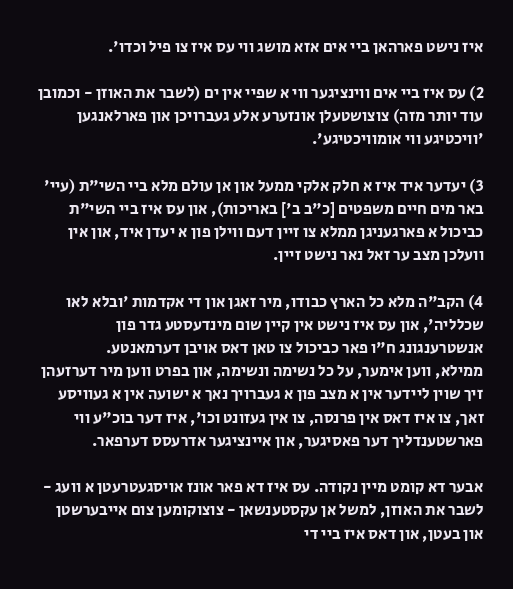איז נישט פארהאן ביי אים אזא מושג ווי עס איז צו פיל וכדו'.

2) עס איז ביי אים ווינציגער ווי א שפיי אין ים (לשבר את האוזן - וכמובן עוד יותר מזה) צוצושטעלן אונזערע אלע געברויכן און פארלאנגען 'וויכטיגע ווי אומוויכטיגע'.

3) יעדער איד איז א חלק אלקי ממעל און אן עולם מלא ביי השי"ת (עיי' באר מים חיים משפטים [כ"ב ב'] באריכות), און עס איז ביי השי"ת כביכול א פארגעניגן ממלא צו זיין דעם ווילן פון א יעדן איד, און אין וועלכן מצב ער זאל נאר נישט זיין.

4) הקב"ה מלא כל הארץ כבודו, מיר זאגן און די אקדמות 'ובלא לאו שכלליה', און עס איז נישט אין קיין שום מינדעסטע גדר פון אנשטרענגונג ח"ו פאר כביכול צו טאן דאס אויבן דערמאנטע.
ממילא, ווען אימער, על כל נשימה ונשימה, און בפרט ווען מיר דערזעהן זיך שוין ליידער אין א מצב פון א געברויך נאך א ישועה אין א געוויסע זאך, צו איז דאס אין פרנסה, צו אין געזונט וכו', איז דער בוכ"ע ווי פארשטענדליך דער פאסיגער, און איינציגער אדרעסס דערפאר.

אבער דא קומט מיין נקודה. עס איז דא פאר אונז אויסגעטרעטן א וועג - לשבר את האוזן, למשל אן עקסטענשאן - צוצוקומען צום אייבערשטן און בעטן, און דאס איז ביי די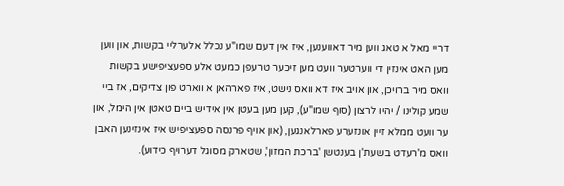דריי מאל א טאג ווען מיר דאווענען, איז אין דעם שמו"ע נכלל אלערליי בקשות, און ווען מען האט אינזין די ווערטער וועט מען זיכער טרעפן כמעט אלע ספעציפישע בקשות וואס מיר ברויכן, און אויב איז דא וואס נישט, איז פארהאן א ווארט פון צדיקים, אז ביי שמע קולינו / יהיו לרצון (סוף שמו"ע), קען מען בעטן אין אידיש ביים טאטן אין הימל, און ער וועט ממלא זיין אונזערע פארלאנגען, (און אויף פרנסה ספעציפיש איז אינזינען האבן וואס מ'רעדט בשעת'ן בענטשן 'ברכת המזון', שטארק מסוגל דערויף כידוע).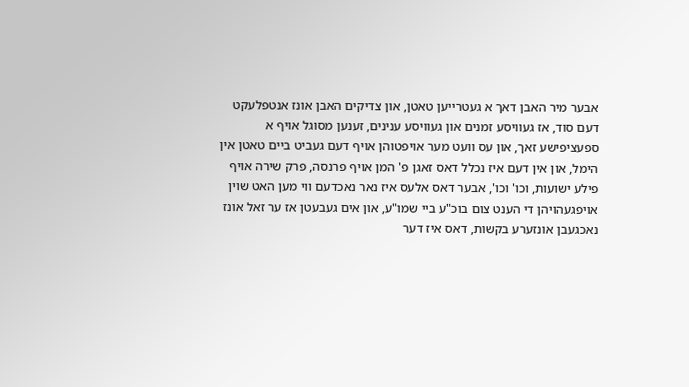אבער מיר האבן דאך א געטרייען טאטן, און צדיקים האבן אונז אנטפלעקט דעם סוד, אז געוויסע זמנים און געוויסע ענינים, זענען מסוגל אויף א ספעציפישע זאך, און עס וועט מער אויפטוהן אויף דעם געביט ביים טאטן אין הימל, און אין דעם איז נכלל דאס זאגן פ' המן אויף פרנסה, פרק שירה אויף פילע ישועות, וכו' וכו', אבער דאס אלעס איז נאר נאכדעם ווי מען האט שוין אויפגעהויהן די הענט צום בוכ"ע ביי שמו"ע, און אים געבעטן אז ער זאל אונז נאכגעבן אונזערע בקשות, דאס איז דער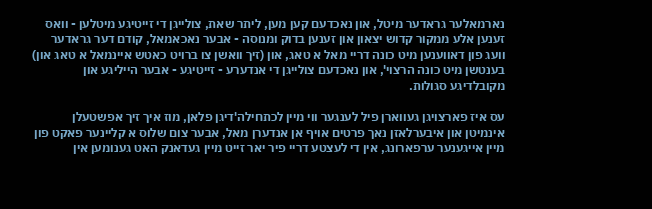נארמאלער גראדער מיטל, און נאכדעם קען מען, ליתר שאת, צולייגן די זייטיגע מיטלען - וואס זענען אלע ממקור קדוש יצאון און זענען בדוק ומנוסה - אבער נאכאמאל, קודם דער גראדער וועג פון דאווענען מיט כונה דריי מאל א טאג, און (זיך וואשן צו ברויט כאטש איינמאל א טאג און) בענטשן מיט כונה הרצוי', און נאכדעם צולייגן די אנדערע - זייטיגע - אבער הייליגע און מקובלדיגע סגולות.

עס איז פארצויגן געווארן פיל לענגער ווי מיין לכתחילה'דיגן פלאן, מוז איך זיך אפשטעלן אינמיטן און איבערלאזן נאך פרטים אויף אן אנדערן מאל, אבער צום שלוס א קליינער פאקט פון מיין אייגענער ערפארונג, אין די לעצטע דריי פיר יאר זייט מיין געדאנק האט גענומען אין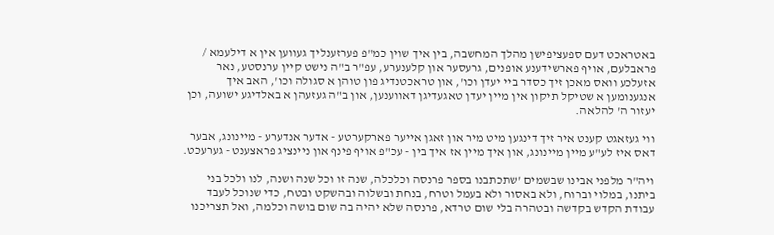באטראכט דעם ספעציפישן מהלך המחשבה, בין איך שוין כמ"פ פערזענליך געווען אין א דילעמא / פראבלעם, אויף פארשידענע אופנים, גרעסער און קלענערע, עפ"ר ב"ה נישט קיין ערנסטע, נאר אזעלכע וואס מאכן זיך כסדר ביי יעדן וכו', און טראכטנדיג פון טוהן א סגולה וכו', האב איך אנגענומען א שטיקל תיקון אין מיין יעדן טאגעדיגן דאווענען, און ב"ה געזעהן א באלדיגע ישועה, וכן יעזור ה' להלאה.

ווי געזאגט קענט איר זיך דינגען מיט מיר און זאגן אייער פארקערטע - אדער אנדערע - מיינונג, אבער דאס איז לע"ע מיין מיינונג, און איך מיין אז איך בין - עכ"פ אויף פינף און ניינציג פראצענט - גערעכט.

ויה"ר מלפני אבינו שבשמים 'שתכתבנו בספר פרנסה וכלכלה, שנה זו וכל שנה ושנה, לנו ולכל בני ביתנו, במלוי וברוח, ולא באסור ולא בעמל וטרח, בנחת ובשלוה ובהשקט ובטח, כדי שנוכל לעבד עבודת הקדש בקדשה ובטהרה בלי שום טרדא, פרנסה שלא יהיה בה שום בושה וכלמה, ואל תצריכנו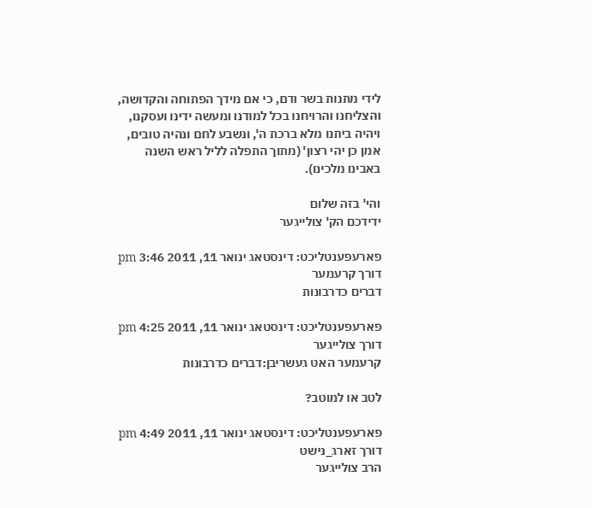לידי מתנות בשר ודם, כי אם מידך הפתוחה והקדושה, והצליחנו והרויחנו בכל למודנו ומעשה ידינו ועסקנו, ויהיה ביתנו מלא ברכת ה', ונשבע לחם ונהיה טובים, אמן כן יהי רצון' (מתוך התפלה לליל ראש השנה באבינו מלכינו).

והי' בזה שלום
ידידכם הק' צולייגער

פארעפענטליכט: דינסטאג ינואר 11, 2011 3:46 pm
דורך קרעמער
דברים כדרבונות

פארעפענטליכט: דינסטאג ינואר 11, 2011 4:25 pm
דורך צולייגער
קרעמער האט געשריבן:דברים כדרבונות

לטב או למוטב?

פארעפענטליכט: דינסטאג ינואר 11, 2011 4:49 pm
דורך זארג_נישט
הרב צולייגער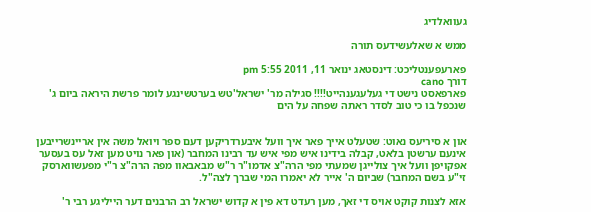געוואלדיג

ממש א שאלעשידעס תורה

פארעפענטליכט: דינסטאג ינואר 11, 2011 5:55 pm
דורך cano
פארפאסט נישט די געלעגענהייט!!!! סגילה מר' ישראל'טש בערטשינגע לומר פרשת היראה ביום ג' שנכפל בו כי טוב לסדר ראתה שפחה על הים


און א סיריעס נאוט: שטעלט אייך פאר איך וועל איבערדריקען דעם ספר ויואל משה אין אריינשרייבען אינעם ערשטן בלאט, קבלה בידינו איש מפי איש עד רבינו המחבר (און פאר נויט מען זאל עס בעסער אפקויפן וועל איך צולייגן שמעתי מפי הרה"צ אדמו"ר ר"ש מבאבאוו מפה הרה"צ ר"י מפעשווארסק זי"ע בשם המחבר) שביום ה' אייר לא יאמרו המי שברך לצה"ל.

אזא לצנות קוקט אויס די זאך, מען רעדט דא פין א קדוש ישראל רב הרבנים דער הייליגע רבי ר'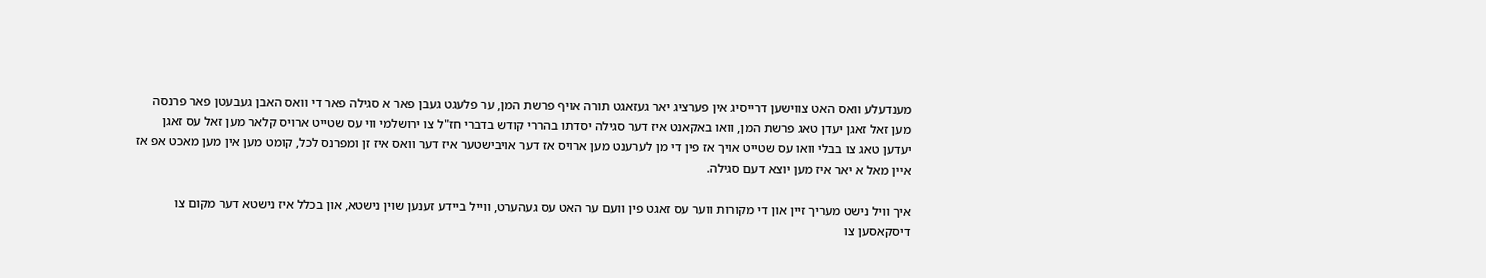מענדעלע וואס האט צווישען דרייסיג אין פערציג יאר געזאגט תורה אויף פרשת המן, ער פלעגט געבן פאר א סגילה פאר די וואס האבן געבעטן פאר פרנסה מען זאל זאגן יעדן טאג פרשת המן, וואו באקאנט איז דער סגילה יסדתו בהררי קודש בדברי חז"ל צו ירושלמי ווי עס שטייט ארויס קלאר מען זאל עס זאגן יעדען טאג צו בבלי וואו עס שטייט אויך אז פין די מן לערענט מען ארויס אז דער אויבישטער איז דער וואס איז זן ומפרנס לכל, קומט מען אין מען מאכט אפ אז איין מאל א יאר איז מען יוצא דעם סגילה.

איך וויל נישט מעריך זיין און די מקורות ווער עס זאגט פין וועם ער האט עס געהערט, ווייל ביידע זענען שוין נישטא, און בכלל איז נישטא דער מקום צו דיסקאסען צו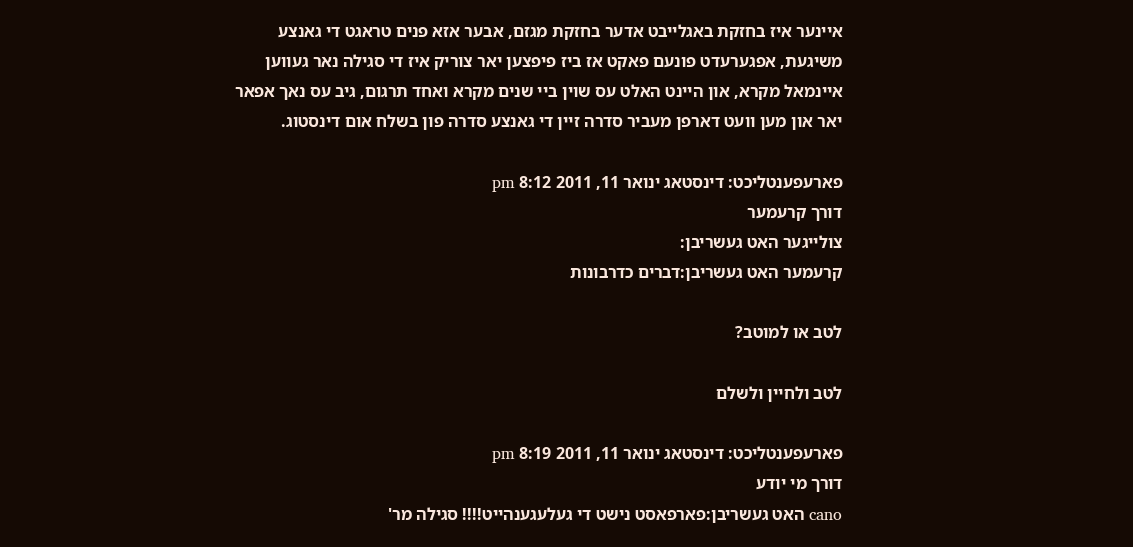איינער איז בחזקת באגלייבט אדער בחזקת מגזם, אבער אזא פנים טראגט די גאנצע משיגעת, אפגערעדט פונעם פאקט אז ביז פיפצען יאר צוריק איז די סגילה נאר געווען איינמאל מקרא, און היינט האלט עס שוין ביי שנים מקרא ואחד תרגום, גיב עס נאך אפאר יאר און מען וועט דארפן מעביר סדרה זיין די גאנצע סדרה פון בשלח אום דינסטוג.

פארעפענטליכט: דינסטאג ינואר 11, 2011 8:12 pm
דורך קרעמער
צולייגער האט געשריבן:
קרעמער האט געשריבן:דברים כדרבונות

לטב או למוטב?

לטב ולחיין ולשלם

פארעפענטליכט: דינסטאג ינואר 11, 2011 8:19 pm
דורך מי יודע
cano האט געשריבן:פארפאסט נישט די געלעגענהייט!!!! סגילה מר'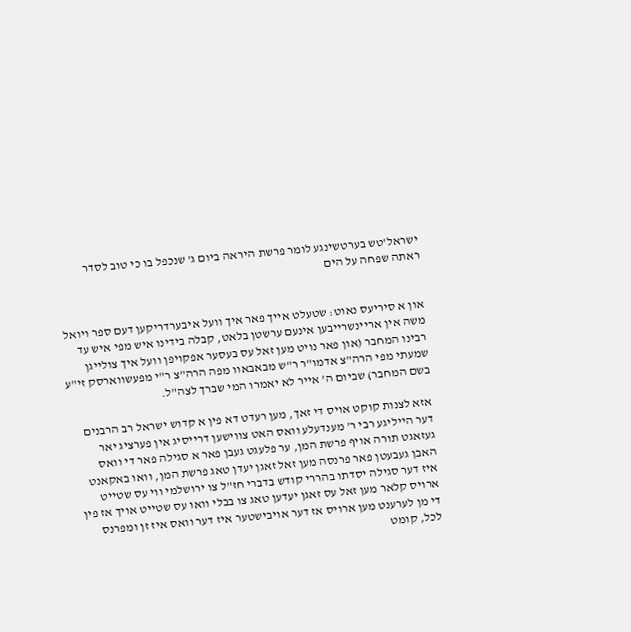ישראל'טש בערטשינגע לומר פרשת היראה ביום ג' שנכפל בו כי טוב לסדר ראתה שפחה על הים


און א סיריעס נאוט: שטעלט אייך פאר איך וועל איבערדריקען דעם ספר ויואל משה אין אריינשרייבען אינעם ערשטן בלאט, קבלה בידינו איש מפי איש עד רבינו המחבר (און פאר נויט מען זאל עס בעסער אפקויפן וועל איך צולייגן שמעתי מפי הרה"צ אדמו"ר ר"ש מבאבאוו מפה הרה"צ ר"י מפעשווארסק זי"ע בשם המחבר) שביום ה' אייר לא יאמרו המי שברך לצה"ל.

אזא לצנות קוקט אויס די זאך, מען רעדט דא פין א קדוש ישראל רב הרבנים דער הייליגע רבי ר' מענדעלע וואס האט צווישען דרייסיג אין פערציג יאר געזאגט תורה אויף פרשת המן, ער פלעגט געבן פאר א סגילה פאר די וואס האבן געבעטן פאר פרנסה מען זאל זאגן יעדן טאג פרשת המן, וואו באקאנט איז דער סגילה יסדתו בהררי קודש בדברי חז"ל צו ירושלמי ווי עס שטייט ארויס קלאר מען זאל עס זאגן יעדען טאג צו בבלי וואו עס שטייט אויך אז פין די מן לערענט מען ארויס אז דער אויבישטער איז דער וואס איז זן ומפרנס לכל, קומט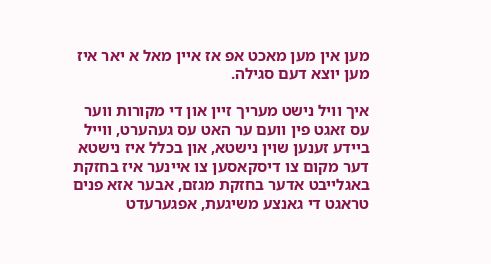מען אין מען מאכט אפ אז איין מאל א יאר איז מען יוצא דעם סגילה.

איך וויל נישט מעריך זיין און די מקורות ווער עס זאגט פין וועם ער האט עס געהערט, ווייל ביידע זענען שוין נישטא, און בכלל איז נישטא דער מקום צו דיסקאסען צו איינער איז בחזקת באגלייבט אדער בחזקת מגזם, אבער אזא פנים טראגט די גאנצע משיגעת, אפגערעדט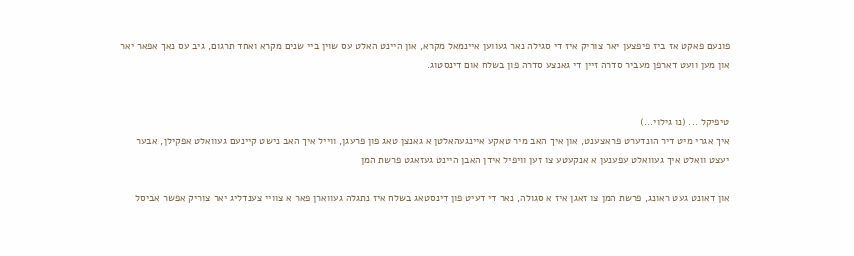פונעם פאקט אז ביז פיפצען יאר צוריק איז די סגילה נאר געווען איינמאל מקרא, און היינט האלט עס שוין ביי שנים מקרא ואחד תרגום, גיב עס נאך אפאר יאר און מען וועט דארפן מעביר סדרה זיין די גאנצע סדרה פון בשלח אום דינסטוג.


טיפיקל ... (נו גילוי...)
איך אגרי מיט דיר הונדערט פראצענט, און איך האב מיר טאקע איינגעהאלטן א גאנצן טאג פון פרעגן, ווייל איך האב נישט קיינעם געוואלט אפקילן, אבער יעצט וואלט איך געוואלט עפענען א אנקעטע צו זען וויפיל אידן האבן היינט געזאגט פרשת המן

און דאונט געט ראונג, פרשת המן צו זאגן איז א סגולה, נאר די דעיט פון דינסטאג בשלח איז נתגלה געווארן פאר א צוויי צענדליג יאר צוריק אפשר אביסל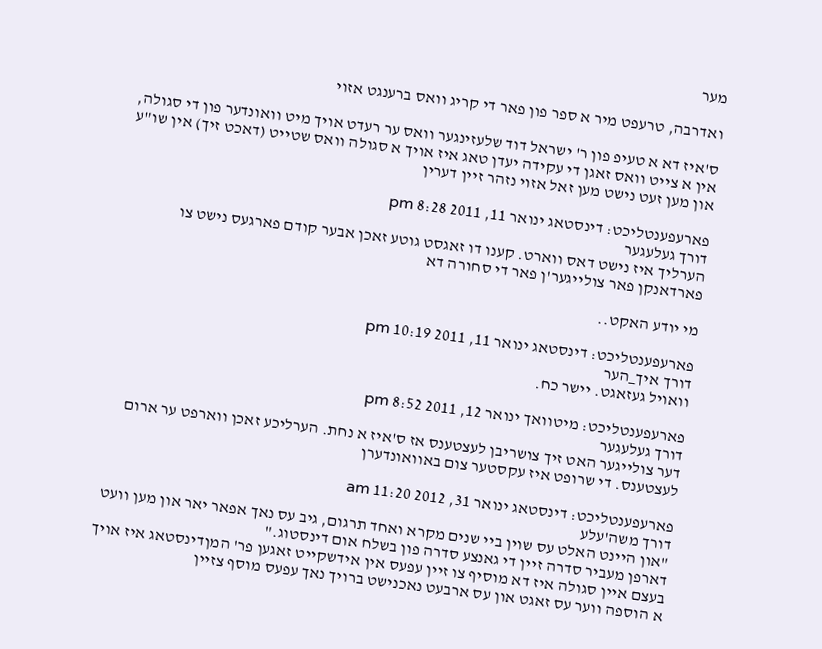מער

ואדרבה, טרעפט מיר א ספר פון פאר די קריג וואס ברענגט אזוי

ס'איז דא א טעיפ פון ר' ישראל דוד שלעזינגער וואס ער רעדט אויך מיט וואונדער פון די סגולה, אין א צייט וואס זאגן די עקידה יעדן טאג איז אויך א סגולה וואס שטייט (דאכט זיך) אין שו"ע און מען זעט נישט מען זאל אזוי נזהר זיין דערין

פארעפענטליכט: דינסטאג ינואר 11, 2011 8:28 pm
דורך געלעגער
הערליך איז נישט דאס ווארט. קענו דו זאגסט גוטע זאכן אבער קודם פארגעס נישט צו פארדאנקן פאר צולייגער'ן פאר די סחורה דא

מי יודע האקט..

פארעפענטליכט: דינסטאג ינואר 11, 2011 10:19 pm
דורך איך_הער
וואויל געזאגט. יישר כח.

פארעפענטליכט: מיטוואך ינואר 12, 2011 8:52 pm
דורך געלעגער
דער צולייגער האט זיך צושריבן לעצטענס אז ס'איז א נחת. הערליכע זאכן ווארפט ער ארום לעצטענס. די שרופט איז עקסטער צום באוואונדערן

פארעפענטליכט: דינסטאג ינואר 31, 2012 11:20 am
דורך משה'עלע
"און היינט האלט עס שוין ביי שנים מקרא ואחד תרגום, גיב עס נאך אפאר יאר און מען וועט דארפן מעביר סדרה זיין די גאנצע סדרה פון בשלח אום דינסטוג."
בעצם איין סגולה איז דא מוסיף צו זיין עפעס אין אידשקייט זאגען פר' המןדינסטאג איז אויך א הוספה ווער עס זאגט און עס ארבעט נאכנישט ברויך נאך עפעס מוסף צזיין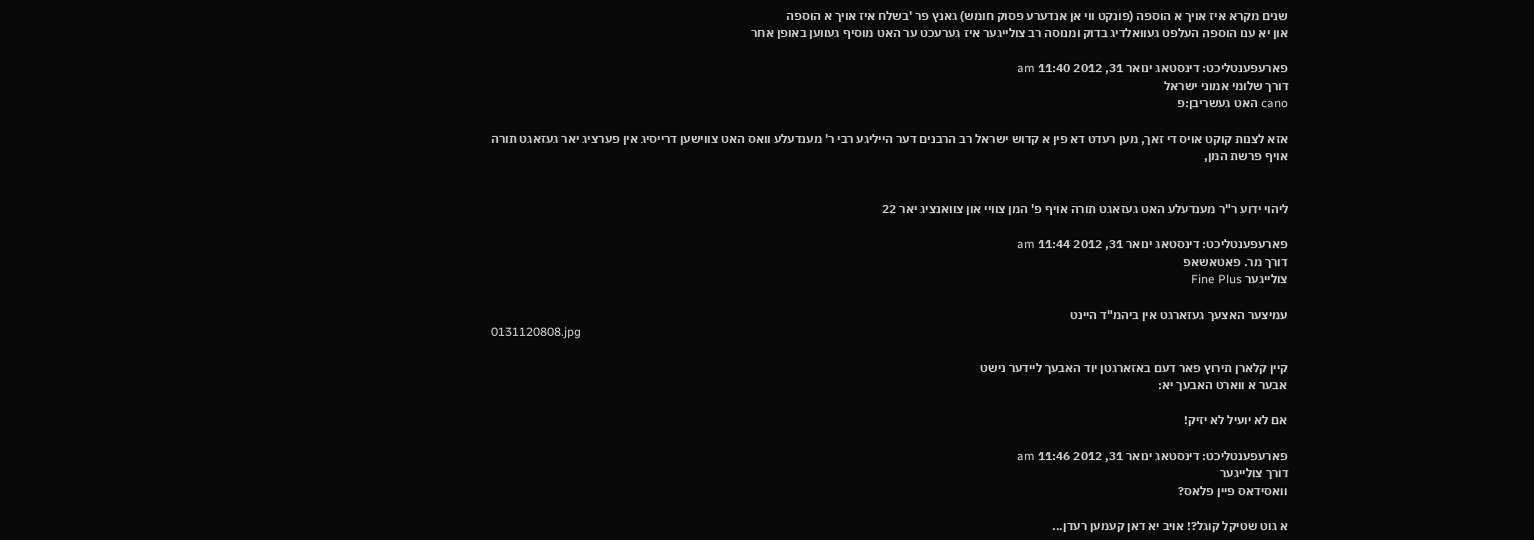שנים מקרא איז אויך א הוספה (פונקט ווי אן אנדערע פסוק חומש) גאנץ פר 'בשלח איז אויך א הוספה
און יא ענו הוספה העלפט געוואלדיג בדוק ומנוסה רב צולייגער איז גערעכט ער האט מוסיף געווען באופן אחר

פארעפענטליכט: דינסטאג ינואר 31, 2012 11:40 am
דורך שלומי אמוני ישראל
cano האט געשריבן:פ

אזא לצנות קוקט אויס די זאך, מען רעדט דא פין א קדוש ישראל רב הרבנים דער הייליגע רבי ר' מענדעלע וואס האט צווישען דרייסיג אין פערציג יאר געזאגט תורה אויף פרשת המן,


ליהוי ידוע ר"ר מענדעלע האט געזאגט תורה אויף פ' המן צוויי און צוואנציג יאר 22

פארעפענטליכט: דינסטאג ינואר 31, 2012 11:44 am
דורך מר. פאטאשאפ
צולייגער Fine Plus

עמיצער האצעך געזארגט אין ביהמ"ד היינט
0131120808.jpg

קיין קלארן תירוץ פאר דעם באזארגטן יוד האבעך ליידער נישט
אבער א ווארט האבעך יא:

אם לא יועיל לא יזיק!

פארעפענטליכט: דינסטאג ינואר 31, 2012 11:46 am
דורך צולייגער
וואסידאס פיין פלאס?

א גוט שטיקל קוגל?! אויב יא דאן קעמען רעדן...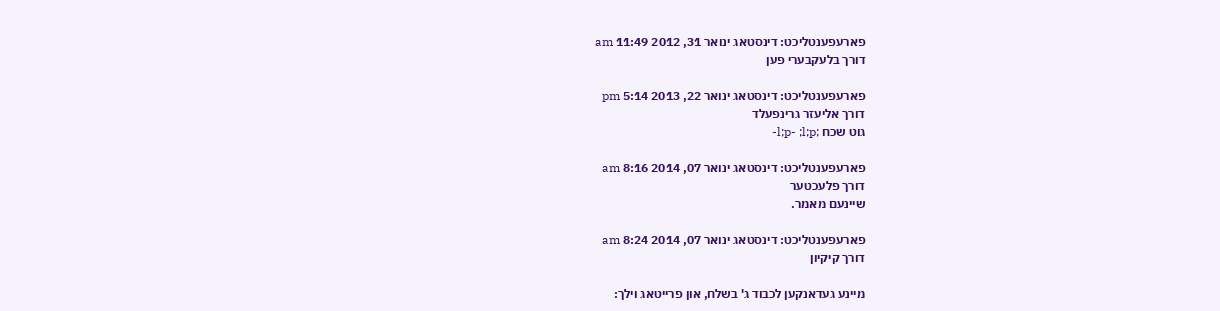פארעפענטליכט: דינסטאג ינואר 31, 2012 11:49 am
דורך בלעקבערי פען

פארעפענטליכט: דינסטאג ינואר 22, 2013 5:14 pm
דורך אליעזר גרינפעלד
גוט שכח ;l;p- ;l;p-

פארעפענטליכט: דינסטאג ינואר 07, 2014 8:16 am
דורך פלעכטער
שיינעם מאמר.

פארעפענטליכט: דינסטאג ינואר 07, 2014 8:24 am
דורך קיקיון

מיינע געדאנקען לכבוד ג' בשלח, און פרייטאג וילך: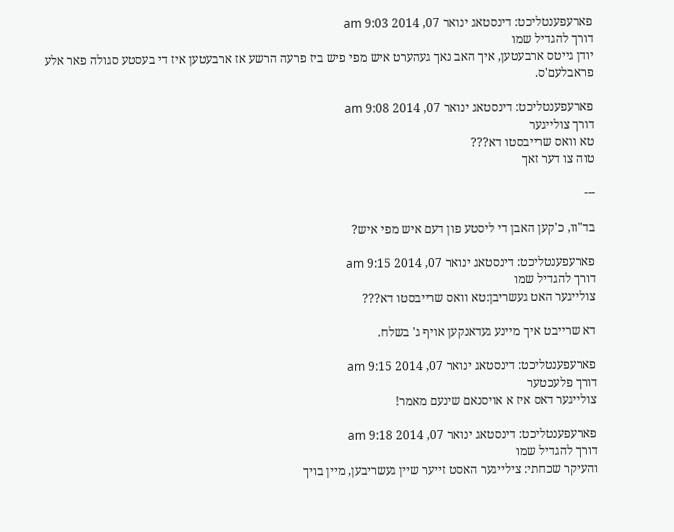פארעפענטליכט: דינסטאג ינואר 07, 2014 9:03 am
דורך להגדיל שמו
יודן גייטס ארבעטען, איך האב נאך געהערט איש מפי פיש ביז פרעה הרשע אז ארבעטען איז די בעסטע סגולה פאר אלע פראבלעם'ס.

פארעפענטליכט: דינסטאג ינואר 07, 2014 9:08 am
דורך צולייגער
טא וואס שרייבסטו דא???
טוה צו דער זאך

---

בד"וו, כ'קען האבן די ליסטע פון דעם איש מפי איש?

פארעפענטליכט: דינסטאג ינואר 07, 2014 9:15 am
דורך להגדיל שמו
צולייגער האט געשריבן:טא וואס שרייבסטו דא???

דא שרייבט איך מיינע געדאנקען אויף ג' בשלח.

פארעפענטליכט: דינסטאג ינואר 07, 2014 9:15 am
דורך פלעכטער
צולייגער דאס איז א אויסנאם שינעם מאמר!

פארעפענטליכט: דינסטאג ינואר 07, 2014 9:18 am
דורך להגדיל שמו
והעיקר שכחתי: צילייגער האסט זייער שיין געשריבען, מיין בויך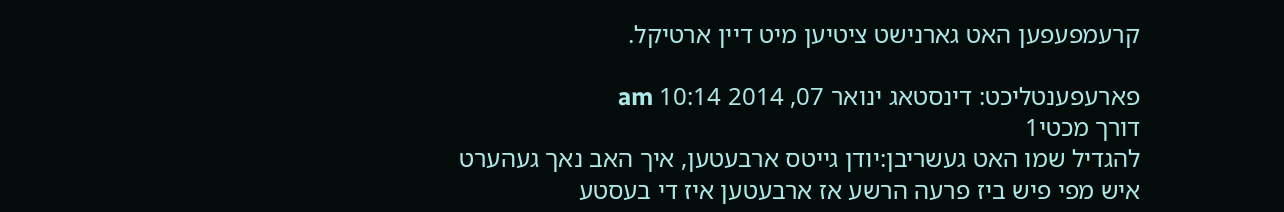קרעמפעפען האט גארנישט ציטיען מיט דיין ארטיקל.

פארעפענטליכט: דינסטאג ינואר 07, 2014 10:14 am
דורך מכטי1
להגדיל שמו האט געשריבן:יודן גייטס ארבעטען, איך האב נאך געהערט איש מפי פיש ביז פרעה הרשע אז ארבעטען איז די בעסטע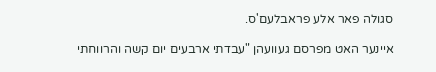סגולה פאר אלע פראבלעם'ס.

איינער האט מפרסם געוועהן "עבדתי ארבעים יום קשה והרווחתי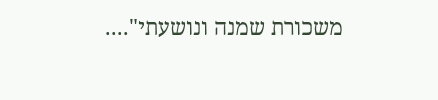משכורת שמנה ונושעתי"....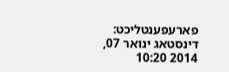פארעפענטליכט: דינסטאג ינואר 07, 2014 10:20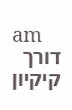am
דורך קיקיון